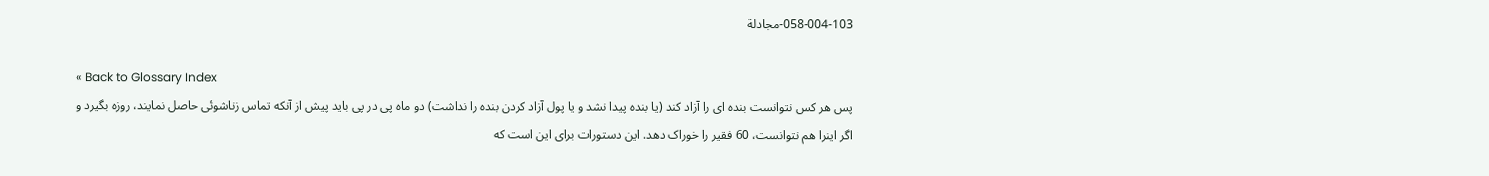058-004-103-مجادلة

« Back to Glossary Index
پس هر کس نتوانست بنده ای را آزاد کند (یا بنده پیدا نشد و یا پول آزاد کردن بنده را نداشت) دو ماه پی در پی باید پیش از آنکه تماس زناشوئی حاصل نمایند، روزه بگیرد و اگر اینرا هم نتوانست، 60 فقير را خوراک دهد. این دستورات برای این است که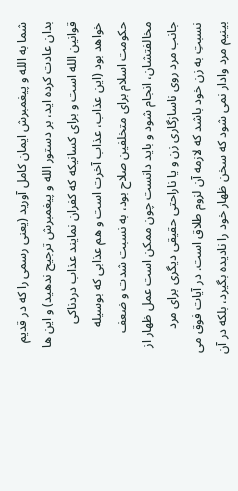شما به الله و پیغمبرش ایمان کامل آورید (یعنی رسمی را که در قدیم بدان عادت کرده اید، بر دستور الله و پیغمبرش ترجیح ندهید) و این ها قوانين الله است و برای کسانیکه که کفران نمایند عذاب دردناکی خواهد بود (این عذاب، عذاب آخرت است و هم عذابی که بوسیله حکومت اسلام برای متخلفين صلاح بود، به نسبت شدت و ضعف مخالفتشان، انجام شود و باید دانست چون ممکن است عمل ظهار از جانب مرد روی ناسازگاری زن و یا ناراحتی حقیقی دیگری برای مرد نسبتِ به زن خود باشد که لازمه آن لزوم طلاق است. در آیات فوق می بینیم مرد وادار نمی شود که سخن ظهار خود را نادیده بگیرد، بلکه در آن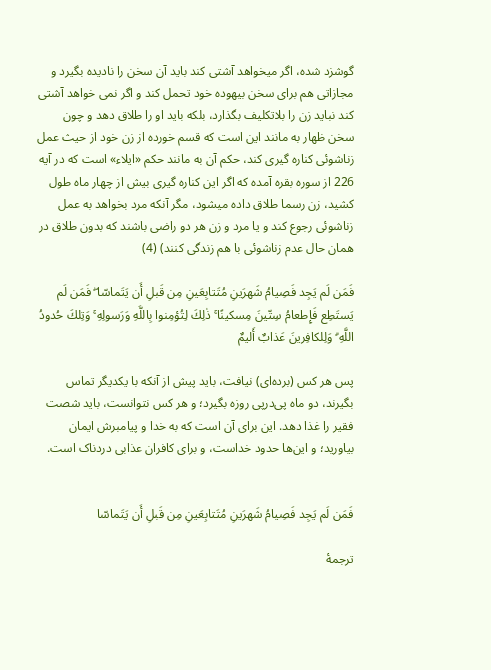گوشزد شده، اگر میخواهد آشتی کند باید آن سخن را نادیده بگیرد و مجازاتی هم برای سخن بیهوده خود تحمل کند و اگر نمی خواهد آشتی کند نباید زن را بلاتکلیف بگذارد، بلکه باید او را طلاق دهد و چون سخن ظهار به مانند این است که قسم خورده از زن خود از حيث عمل زناشوئی کناره گیری کند، حکم آن به مانند حکم «ایلاء» است که در آیه 226 از سوره بقره آمده که اگر این کناره گیری بیش از چهار ماه طول کشید، زن رسما طلاق داده میشود، مگر آنکه مرد بخواهد به عمل زناشوئی رجوع کند و یا مرد و زن هر دو راضی باشند که بدون طلاق در همان حال عدم زناشوئی با هم زندگی کنند) (4)

فَمَن لَم يَجِد فَصِيامُ شَهرَينِ مُتَتابِعَينِ مِن قَبلِ أَن يَتَماسّا ۖ فَمَن لَم يَستَطِع فَإِطعامُ سِتّينَ مِسكينًا ۚ ذٰلِكَ لِتُؤمِنوا بِاللَّهِ وَرَسولِهِ ۚ وَتِلكَ حُدودُ اللَّهِ ۗ وَلِلكافِرينَ عَذابٌ أَليمٌ

پس هر کس (برده‌ای) نیافت، باید پیش از آنکه با یکدیگر تماس بگیرند، دو ماه پی‌درپی روزه بگیرد؛ و هر کس نتوانست، باید شصت فقیر را غذا دهد. این برای آن است که به خدا و پیامبرش ایمان بیاورید؛ و این‌ها حدود خداست، و برای کافران عذابی دردناک است.


فَمَن لَم يَجِد فَصِيامُ شَهرَينِ مُتَتابِعَينِ مِن قَبلِ أَن يَتَماسّا

ترجمهٔ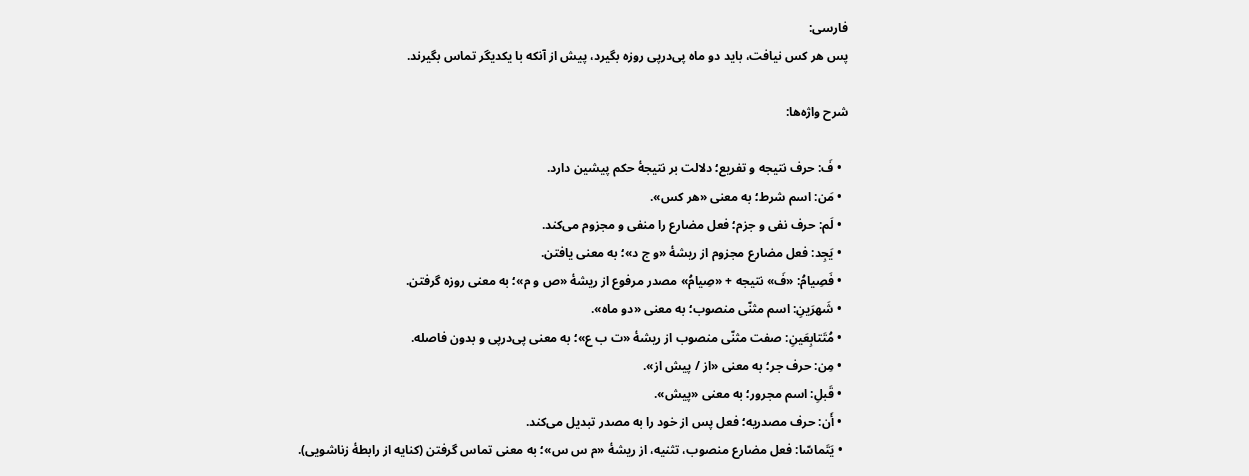فارسی:
پس هر کس نیافت، باید دو ماه پی‌درپی روزه بگیرد، پیش از آنکه با یکدیگر تماس بگیرند.

شرح واژه‌ها:

  • فَ: حرف نتیجه و تفریع؛ دلالت بر نتیجهٔ حکم پیشین دارد.
  • مَن: اسم شرط؛ به معنی «هر کس».
  • لَم: حرف نفی و جزم؛ فعل مضارع را منفی و مجزوم می‌کند.
  • يَجِد: فعل مضارع مجزوم از ریشهٔ «و ج د»؛ به معنی یافتن.
  • فَصِيامُ: «فَ» نتیجه + «صِيامُ» مصدر مرفوع از ریشهٔ «ص و م»؛ به معنی روزه گرفتن.
  • شَهرَينِ: اسم مثنّی منصوب؛ به معنی «دو ماه».
  • مُتَتابِعَينِ: صفت مثنّی منصوب از ریشهٔ «ت ب ع»؛ به معنی پی‌درپی و بدون فاصله.
  • مِن: حرف جر؛ به معنی «از / پیش از».
  • قَبلِ: اسم مجرور؛ به معنی «پیش».
  • أَن: حرف مصدریه؛ فعل پس از خود را به مصدر تبدیل می‌کند.
  • يَتَماسّا: فعل مضارع منصوب، تثنیه، از ریشهٔ «م س س»؛ به معنی تماس گرفتن (کنایه از رابطهٔ زناشویی).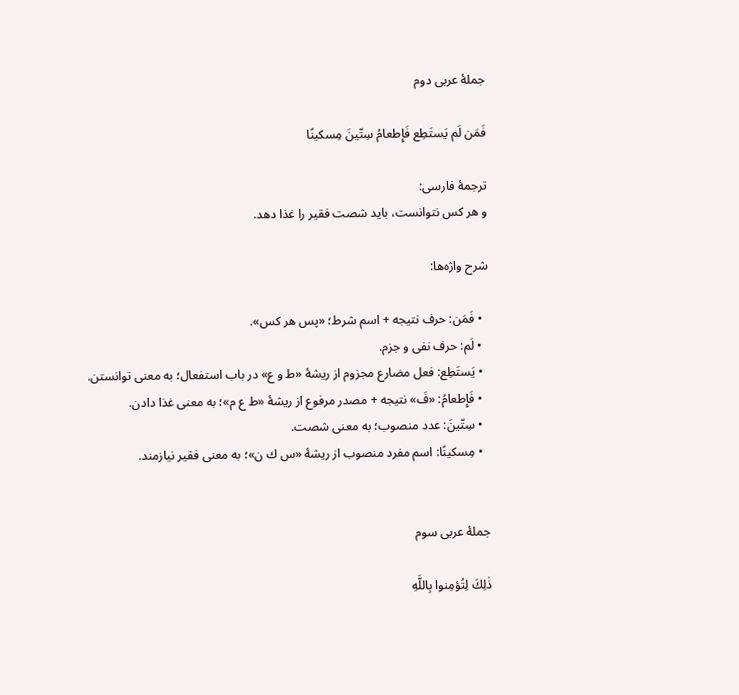جملهٔ عربی دوم

فَمَن لَم يَستَطِع فَإِطعامُ سِتّينَ مِسكينًا

ترجمهٔ فارسی:
و هر کس نتوانست، باید شصت فقیر را غذا دهد.

شرح واژه‌ها:

  • فَمَن: حرف نتیجه + اسم شرط؛ «پس هر کس».
  • لَم: حرف نفی و جزم.
  • يَستَطِع: فعل مضارع مجزوم از ریشهٔ «ط و ع» در باب استفعال؛ به معنی توانستن.
  • فَإِطعامُ: «فَ» نتیجه + مصدر مرفوع از ریشهٔ «ط ع م»؛ به معنی غذا دادن.
  • سِتّينَ: عدد منصوب؛ به معنی شصت.
  • مِسكينًا: اسم مفرد منصوب از ریشهٔ «س ك ن»؛ به معنی فقیر نیازمند.


جملهٔ عربی سوم

ذٰلِكَ لِتُؤمِنوا بِاللَّهِ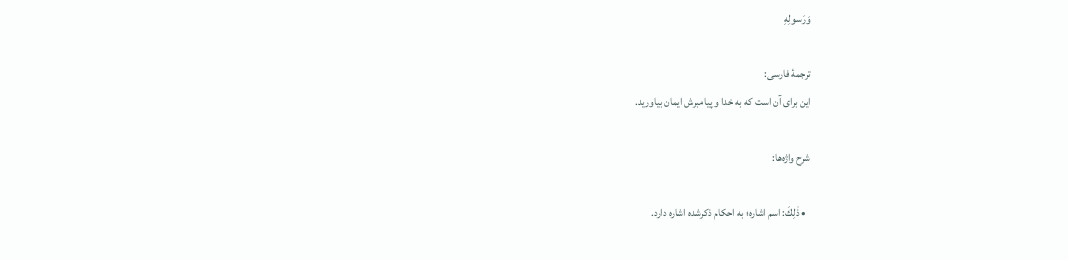وَرَسولِهِ

ترجمهٔ فارسی:
این برای آن است که به خدا و پیامبرش ایمان بیاورید.

شرح واژه‌ها:

  • ذٰلِكَ: اسم اشاره؛ به احکام ذکرشده اشاره دارد.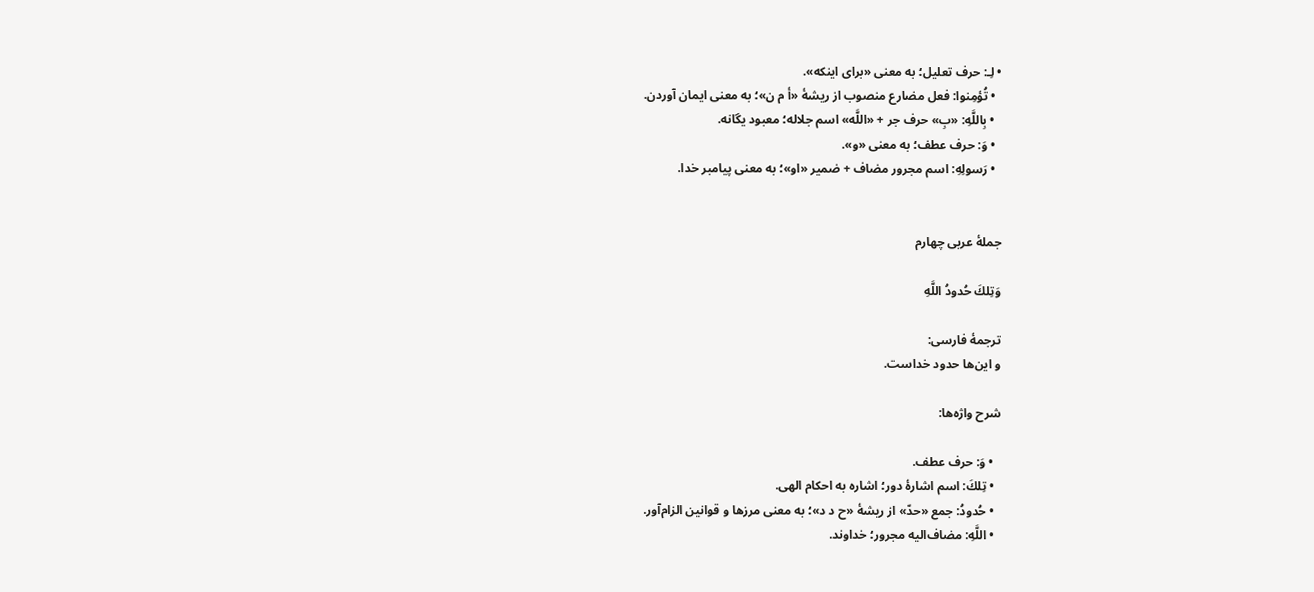• لِـ: حرف تعلیل؛ به معنی «برای اینکه».
  • تُؤمِنوا: فعل مضارع منصوب از ریشهٔ «أ م ن»؛ به معنی ایمان آوردن.
  • بِاللَّهِ: «بِ» حرف جر + «اللَّه» اسم جلاله؛ معبود یگانه.
  • وَ: حرف عطف؛ به معنی «و».
  • رَسولِهِ: اسم مجرور مضاف + ضمیر «او»؛ به معنی پیامبر خدا.


جملهٔ عربی چهارم

وَتِلكَ حُدودُ اللَّهِ

ترجمهٔ فارسی:
و این‌ها حدود خداست.

شرح واژه‌ها:

  • وَ: حرف عطف.
  • تِلكَ: اسم اشارهٔ دور؛ اشاره به احکام الهی.
  • حُدودُ: جمع «حدّ» از ریشهٔ «ح د د»؛ به معنی مرزها و قوانین الزام‌آور.
  • اللَّهِ: مضاف‌الیه مجرور؛ خداوند.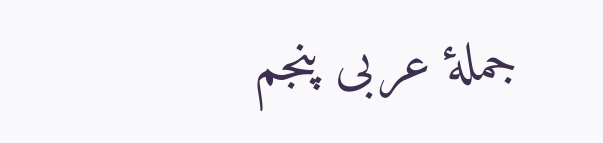جملهٔ عربی پنجم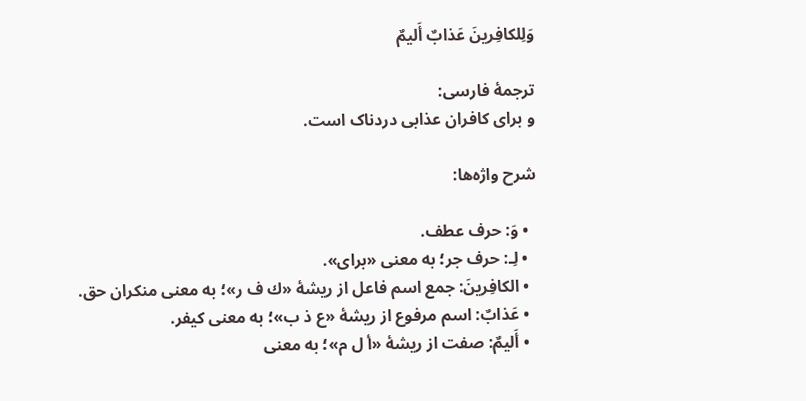وَلِلكافِرينَ عَذابٌ أَليمٌ

ترجمهٔ فارسی:
و برای کافران عذابی دردناک است.

شرح واژه‌ها:

  • وَ: حرف عطف.
  • لِـ: حرف جر؛ به معنی «برای».
  • الكافِرينَ: جمع اسم فاعل از ریشهٔ «ك ف ر»؛ به معنی منکران حق.
  • عَذابٌ: اسم مرفوع از ریشهٔ «ع ذ ب»؛ به معنی کیفر.
  • أَليمٌ: صفت از ریشهٔ «أ ل م»؛ به معنی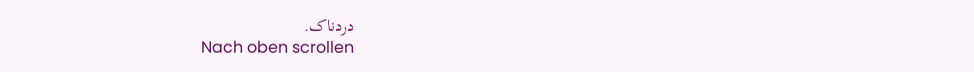دردناک.
Nach oben scrollen